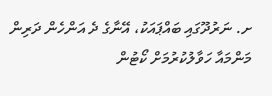ށ. ނަރުދޫގައި ބައްޕައަކު، އޭނާގެ ދެ އަންހެން ދަރިން މަންމައާ ހަވާލުކުރުމަށް ކޯޓުން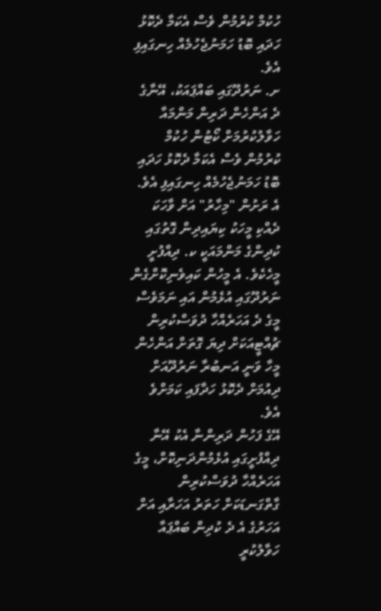ހުކުމް ކުރުމުން ވެސް އެކަމާ ދެކޮޅު ހަދައި ބޮޑު ހަމަނުޖެހުމެއް ހިނގައިފި އެވެ.
ށ. ނަރުދޫގައި ބައްޕައަކު، އޭނާގެ ދެ އަންހެން ދަރިން މަންމައާ ހަވާލުކުރުމަށް ކޯޓުން ހުކުމް ކުރުމުން ވެސް އެކަމާ ދެކޮޅު ހަދައި ބޮޑު ހަމަނުޖެހުމެއް ހިނގައިފި އެވެ.
އެ ރަށުން "މިހާރު" އަށް ވާހަކަ ދެއްކި މީހަކު ކިޔައިދިން ގޮތުގައި ކުދިންގެ މަންމައަކީ ކ. ދިއްފުށީ މީހެކެވެ. އެ މީހުން ކައިވެނިކޮށްގެން ނަރުދޫގައި އުޅެމުން އައި ނަމަވެސް މީގެ ދެ އަހަރެއްހާ ދުވަސްކުރިން ޗުއްޓީއަކަށް ދިޔަ ގޮތަށް އަންހެން މީހާ ވަނީ އަނބުރާ ނަރުދޫއަށް ދިއުމަށް ދެކޮޅު ހަދާފައި ކަމަށްވެ އެވެ.
އޭގެ ފަހުން ދަރިންނާ އެކު އޭނާ ދިއްފުށީގައި އުޅެމުންދަނިކޮށް، މީގެ އަހަރެއްހާ ދުވަސްކުރިން ގާތްގަނޑަކަށް ހަތަރު އަހަރާއި އަށް އަހަރުގެ އެ ދެ ކުދިން ބައްޕައާ ހަވާލުކުރީ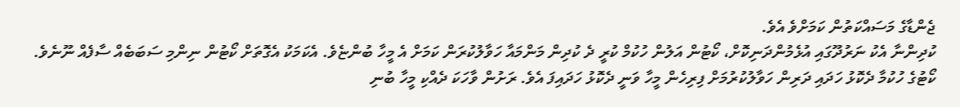ޖެންޑާގެ މަސައްކަތުން ކަމަށްވެ އެވެ.
ކުދިންނާ އެކު ނަރުދޫގައި އުޅެމުންދަނިކޮށް، ކޯޓުން އަލުން ހުކުމް ކުރީ ދެ ކުދިން މަންމައާ ހަވާލުކުރަން ކަމަށް އެ މީހާ ބުންޏެވެ. އެކަމަކު އެގޮތަށް ކޯޓުން ނިންމި ސަބަބެއް ސާފެއް ނޫނެވެ.
ކޯޓުގެ ހުކުމާ ދެކޮޅު ހަދައި ދަރިން ހަވާލުކުރުމަށް ފިރިހެން މީހާ ވަނީ ދެކޮޅު ހަދައިފަ އެވެ. ރަށުން ވާހަކަ ދެއްކި މީހާ ބުނި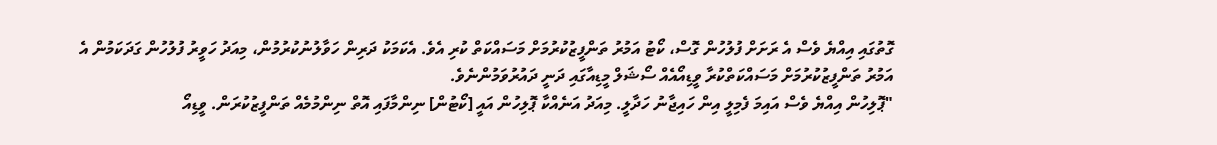ގޮތުގައި އިއްޔެ ވެސް އެ ރަށަށް ފުލުހުން ގޮސް، ކޯޓު އަމުރު ތަންފީޒުކުރުމަށް މަސައްކަތް ކުރި އެވެ. އެކަމަކު ދަރިން ހަވާލުނުކުރުމުން، މިއަދު ހަވީރު ފުލުހުން ގަދަކަމުން އެ އަމުރު ތަންފީޒުކުރުމަށް މަސައްކަތްކުރާ ވީޑިއޯއެއް ސޯޝަލް މީޑިއާގައި ދަނީ ދައުރުވަމުންނެވެ.
"ޕޮލިހުން އިއްޔެ ވެސް އައިމަ ފެމިލީ އިން ހައިޖާނު ހަދާލީ. މިއަދު އަނެއްކާ ޕޮލިހުން އައީ [ކޯޓުން] ނިންމާފައި އޮތް ނިންމުމެއް ތަންފީޒުކުރަން. ވީޑިއޯ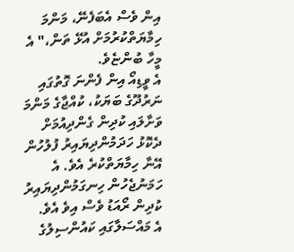އިން ވެސް އެބަފެނޭ، މަންމަ ހިމާޔަތްކުރުމަށް އުޅޭ ތަން،" އެ މީހާ ބުންޏެވެ.
އެ ވީޑިއޯ އިން ފެންނަ ގޮތުގައި ނަރުދޫގެ ބަޔަކު، ކުއްޖާގެ މަންމަ ވަށާލައި ކުދިން ގެންދިއުމަށް ދެކޮޅު ހަދަމުންދިޔައިރު ފުލުހުން އޭނާ ހިމާޔަތްކުރެ އެވެ. އެ ހަމަނުޖެހުން ހިނގަމުންދިޔައިރު ކުދިން ރޯއަޑު ވެސް އިވެ އެވެ.
އެ މައްސަލާގައި ކައުންސިލުގެ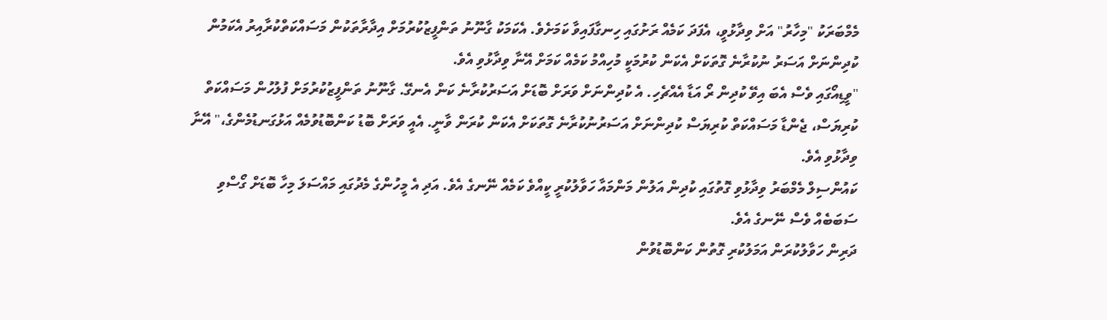މެމްބަރަކު "މިހާރު" އަށް ވިދާޅުވީ، އެފަދަ ކަމެއް ރަށުގައި ހިނގާފައިވާ ކަމަށެވެ. އެކަމަކު ގާނޫނު ތަންފީޒުކުރުމަށް އިދާރާތަކުން މަސައްކަތްކުރާއިރު އެކަމުން ކުދިންނަށް އަސަރު ނުކުރާނެ ގޮތަކަށް އެކަން ކުރުމަކީ މުހިއްމު ކަމެއް ކަމަށް އޭނާ ވިދާޅުވި އެވެ.
"ވީޑިއޯގައި ވެސް އެބަ އިވޭ ކުދިން ރޯ އަޑާ އެއްޗެހި. އެ ކުދިންނަށް ވަރަށް ބޮޑަށް އަސަރުކުރާނެ ކަން އެނގޭ. ގާނޫނު ތަންފީޒުކުރުމަށް ފުލުހުން މަސައްކަތް ކުރިޔަސް، ޖެންޑާ މަސައްކަތް ކުރިޔަސް ކުދިންނަށް އަސަރުނުކުރާނެ ގޮތަކަށް އެކަން ކުރަން ވާނީ. އެއީ ވަރަށް ބޮޑު ކަންބޮޑުވުމެއް އަޅުގަނޑުމެންގެ،" އޭނާ ވިދާޅުވި އެވެ.
ކައުންސިލް މެމްބަރު ވިދާޅުވި ގޮތުގައި ކުދިން އަލުން މަންމައާ ހަވާލުކުރީ ކީއްވެ ކަމެއް ނޭނގެ އެވެ. އަދި އެ މީހުންގެ މެދުގައި މައްސަލަ މިހާ ބޮޑަށް ގޯސްވި ސަބަބެއް ވެސް ނޭނގެ އެވެ.
ދަރިން ހަވާލުކުރަން އަމަލުކުރި ގޮތުން ކަންބޮޑުވުން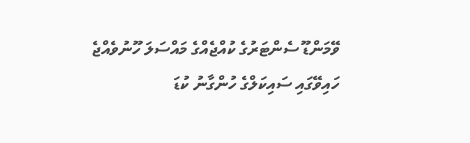ވޭމަންޑޫ ސެންޓަރުގެ ކުއްޖެއްގެ މައްސަލަ ހޫނުވެއްޖެ
ހައިވޭގައި ސައިކަލްގެ ހުންގާނު ކުޑަ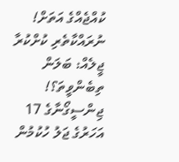ކުއްޖެއްގެ އަތަށް!
ނުރައްކާތެރި ކުށްކުރާ ޖީލެއް: ބަލަން ތިބެންވީތަ؟!
ޖިންސީގޯނާގެ 17 އަހަރުގެ ޖަލު ހުކުމުން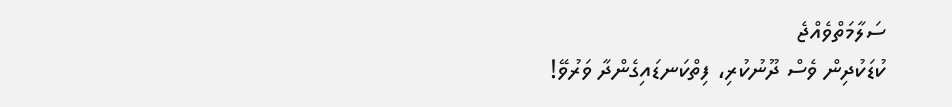ސަލާމަތްވެއްޖެ
ކުޑަކުދިން ވެސް ދޫނުކުރި، ފިތްކަނޑައިގެންދާ ވަރުވޭ!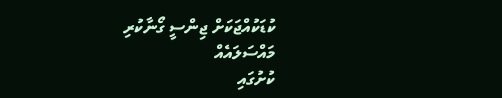ކުޑަކުއްޖަކަށް ޖިންސީ ގޯނާކުރި މައްސަލައެއް
ކުށުގައި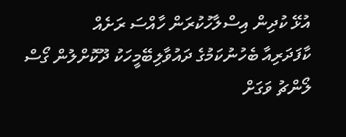އުޅޭ ކުދިން އިސްލާހުކުރަން ހާއްސަ ރަށެއް
ކާފަދަރިއާ ބެހުނުކަމުގެ ދައުވާލިބޭމީހަކު ދޫކޮށްލުން ގޯސް
ލޯންޗު ވަގަށް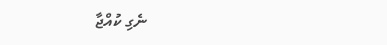ނެގި ކުއްޖާ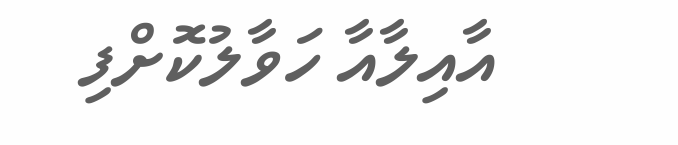އާއިލާއާ ހަވާލުކޮށްފި